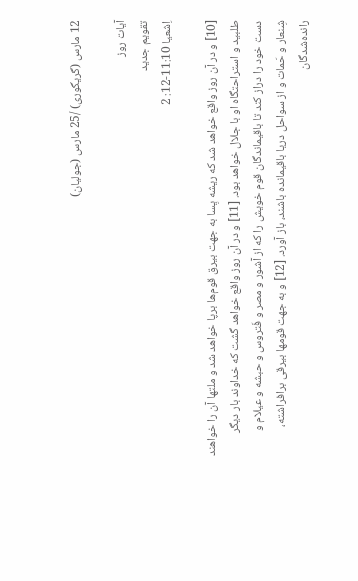12 مارس (گریگوری) /25 مارس (جولیان)

آیات روز
تقویم جدید
اِشعیا 11:10-12: 2

[10] و در آن روز واقع خواهد شد که ریشه یِسا به جهت بیرق قوم‌ها برپا خواهد شد و ملتها آن را خواهند طلبید و استراحتگاه او با جلال خواهد بود. [11] و در آن روز واقع خواهد گشت که خداوند بار دیگر دست خود را دراز کند تا باقیماندگان قوم خویش را که از آشور و مصر و فَتروس و حبشه و عیلام و شِنعار و حَمات و از سواحل دریا باقیمانده باشند، باز آورد. [12] و به جهت قومها بیرقی برافراشته، رانده‌شدگان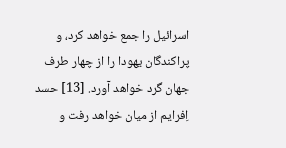اسرائیل را جمع خواهد کرد، و پراکندگان یهودا را از چهار طرف جهان گرد خواهد آورد. [13] حسد اِفرایم از میان خواهد رفت و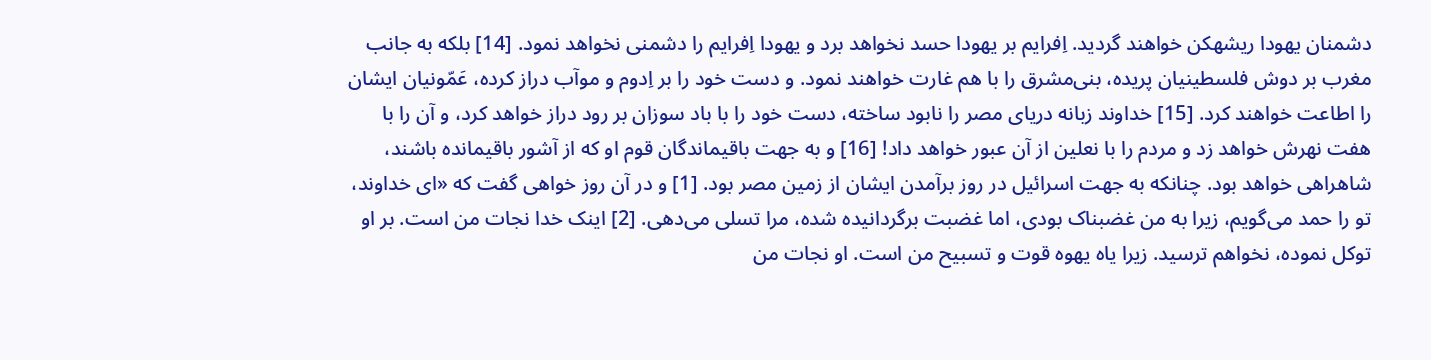دشمنان یهودا ریشهکن خواهند گردید. اِفرایم بر یهودا حسد نخواهد برد و یهودا اِفرایم را دشمنی نخواهد نمود. [14] بلکه به ‌جانب مغرب بر دوش فلسطینیان پریده، بنی‌مشرق را با هم غارت خواهند نمود. و دست خود را بر اِدوم و موآب دراز کرده، عَمّونیان ایشان را اطاعت خواهند کرد. [15] خداوند زبانه دریای مصر را نابود ساخته، دست خود را با باد سوزان بر رود دراز خواهد کرد، و آن را با هفت نهرش خواهد زد و مردم را با نعلین از آن عبور خواهد داد! [16] و به جهت باقیماندگان قوم او که از آشور باقیمانده باشند، شاهراهی خواهد بود. چنانکه به جهت اسرائیل در روز بر‌آمدن ایشان از زمین مصر بود. [1] و در آن روز خواهی گفت که «ای خداوند، تو را حمد می‌گویم، زیرا به من غضبناک بودی، اما غضبت برگردانیده شده، مرا تسلی می‌دهی. [2] اینک خدا نجات من است. بر او توکل نموده، نخواهم ترسید. زیرا یاه یهوه قوت و تسبیح من است. او نجات من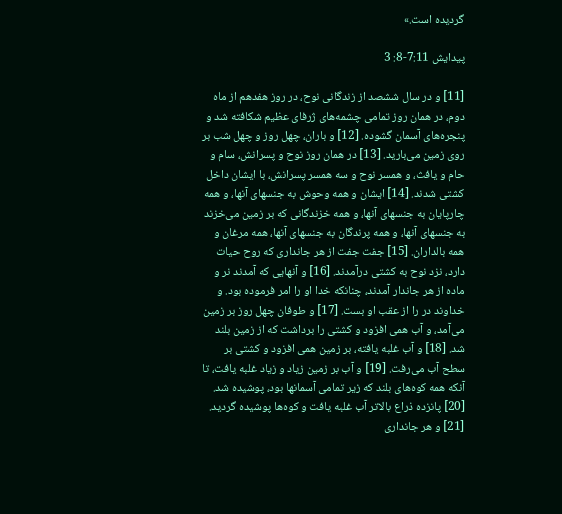گردیده است.»

پیدایش 7:11-8: 3

[11] و در سال ششصد از زندگانی نوح، در روز هفدهم از ماه دوم، در همان روز تمامی چشمه‌های ژرفای عظیم شکافته شد و پنجره‌های آسمان گشوده. [12] و باران، چهل روز و چهل شب بر روی زمین می‌بارید. [13] در همان روز نوح و پسرانش، سام و حام و یافث، و همسر نوح و سه همسر پسرانش، با ایشان داخل کشتی شدند. [14] ایشان و همه وحوش به جنسهای آنها، و همه چارپایان به جنسهای آنها، و همه خزندگانی که بر زمین می‌خزند به جنسهای آنها، و همه پرندگان به جنسهای آنها، همه مرغان و همه بالداران. [15] جفت جفت از هر جانداری که روح حیات دارد، نزد نوح به کشتی در‌آمدند. [16] و آنهایی که آمدند نر و ماده از هر جاندار آمدند، چنانکه خدا او را امر فرموده بود. و خداوند در را از عقب او بست. [17] و طوفان چهل روز بر زمین می‌آمد، و آب همی افزود و کشتی را برداشت که از زمین بلند شد. [18] و آب غلبه یافته، بر زمین همی افزود و کشتی بر سطح آب می‌رفت. [19] و آب بر زمین زیاد و زیاد غلبه یافت، تا آنکه همه کوه‌های بلند که زیر تمامی آسمانها بود، پوشیده شد. [20] پانزده ذراع بالاتر آب غلبه یافت و کوه‌ها پوشیده گردید. [21] و هر جانداری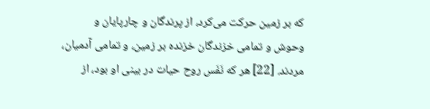که بر زمین حرکت می‌کرد، از پرندگان و چارپایان و وحوش و تمامی خزندگان خزنده بر زمین، و تمامی آدمیان، مردند. [22] هر که نَفَس روح حیات در بینی او بود، از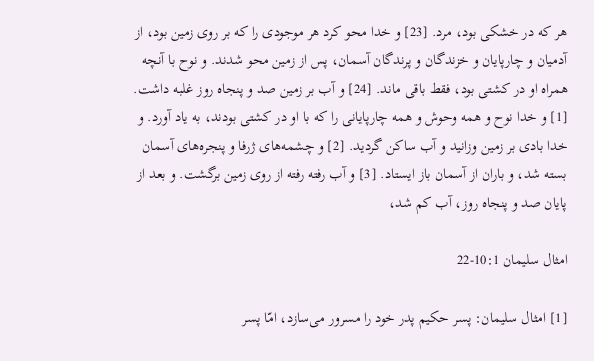هر ‌که در خشکی بود، مرد. [23] و خدا محو کرد هر موجودی را که بر روی زمین بود، از آدمیان و چارپایان و خزندگان و پرندگان آسمان، پس از زمین محو شدند. و نوح با آنچه همراه او در کشتی بود، فقط باقی ماند. [24] و آب بر زمین صد و پنجاه روز غلبه داشت.
[1] و خدا نوح و همه وحوش و همه چارپایانی را که با او در کشتی بودند، به یاد آورد. و خدا بادی بر زمین وزانید و آب ساکن گردید. [2] و چشمه‌های ژرفا و پنجره‌های آسمان بسته شد، و باران از آسمان باز ایستاد. [3] و آب رفته رفته از روی زمین برگشت. و بعد از پایان صد و پنجاه روز، آب کم شد،

امثال سلیمان 10:1-22

[1] امثال سلیمان: پسر حکیم پدر خود را مسرور می‌سازد، امّا پسر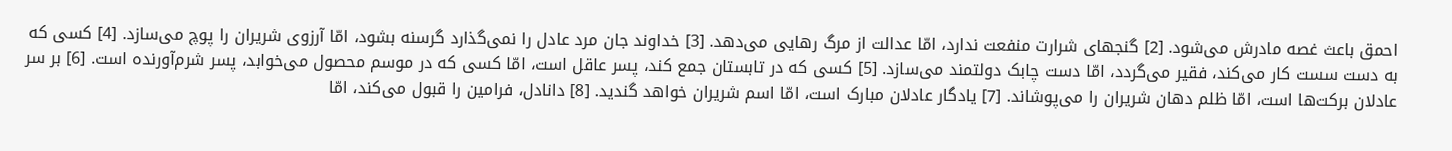احمق باعث غصه مادرش می‌شود. [2] گنجهای شرارت منفعت ندارد، امّا عدالت از مرگ رهایی می‌دهد. [3] خداوند جان مرد عادل را نمی‌گذارد گرسنه بشود، امّا آرزوی شریران را پوچ می‌سازد. [4] کسی ‌که به ‌دست سست کار می‌کند، فقیر می‌گردد، امّا دست چابک دولتمند می‌سازد. [5] کسی ‌که در تابستان جمع کند، پسر عاقل است، امّا کسی ‌که در موسم محصول می‌خوابد، پسر شرم‌آورنده است. [6] بر سر عادلان برکت‌ها است، امّا ظلم دهان شریران را می‌پوشاند. [7] یادگار عادلان مبارک است، امّا اسم شریران خواهد گندید. [8] دانادل، فرامین را قبول می‌کند، امّا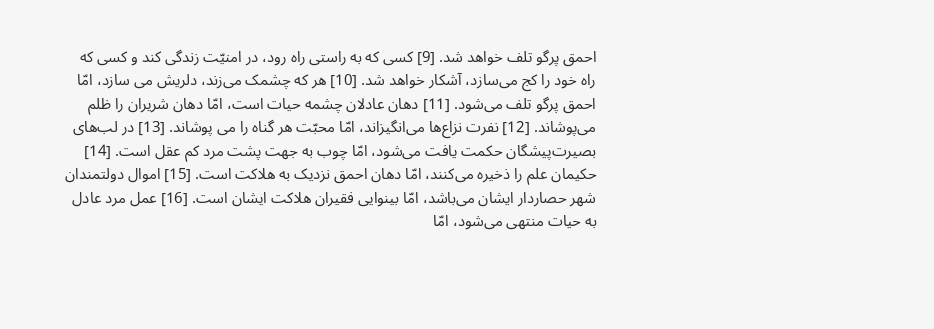احمق پرگو تلف خواهد شد. [9] کسی ‌که به راستی راه رود، در امنیّت زندگی کند و کسی ‌که راه خود را کج می‌سازد، آشکار خواهد شد. [10] هر ‌که چشمک می‌زند، دلریش می سازد، امّا احمق پرگو تلف می‌شود. [11] دهان عادلان چشمه حیات‌ است، امّا دهان شریران را ظلم می‌پوشاند. [12] نفرت نزاع‌ها می‌انگیزاند، امّا محبّت هر گناه را می پوشاند. [13] در لب‌های بصیرت‌پیشگان حکمت یافت می‌شود، امّا چوب به جهت پشت مرد کم عقل است. [14] حکیمان علم را ذخیره می‌کنند، امّا دهان احمق نزدیک به هلاکت است. [15] اموال دولتمندان شهر حصاردار ایشان می‌باشد، امّا بینوایی فقیران هلاکت ایشان است. [16] عمل مرد عادل به حیات منتهی می‌شود، امّا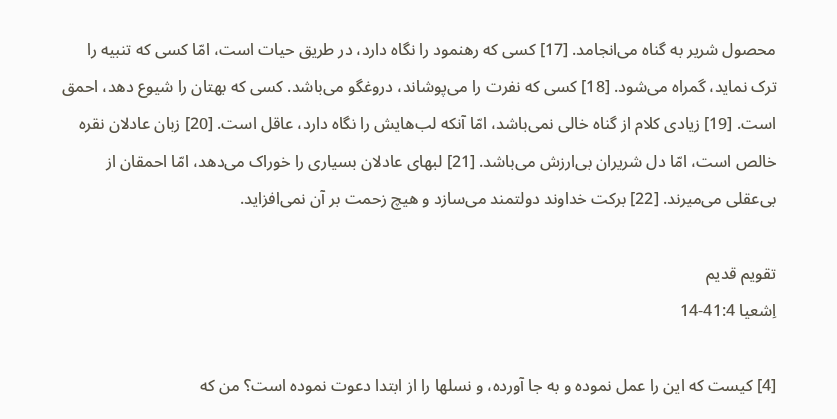محصول شریر به گناه می‌انجامد. [17] کسی ‌که رهنمود را نگاه دارد، در طریق حیات‌ است، امّا کسی ‌که تنبیه را ترک نماید، گمراه می‌شود. [18] کسی ‌که نفرت را می‌پوشاند، دروغگو می‌باشد. کسی ‌که بهتان را شیوع دهد، احمق است. [19] زیادی کلام از گناه خالی نمی‌باشد، امّا آنکه لب‌هایش را نگاه دارد، عاقل است. [20] زبان عادلان نقره خالص است، امّا دل شریران بی‌ارزش می‌باشد. [21] لبهای عادلان بسیاری را خوراک می‌دهد، امّا احمقان از بی‌عقلی می‌میرند. [22] برکت خداوند دولتمند می‌سازد و هیچ زحمت بر آن نمی‌افزاید.

تقویم قدیم
اِشعیا 41:4-14

[4] کیست که این را عمل نموده و به جا آورده، و نسلها را از ابتدا دعوت نموده است؟ من که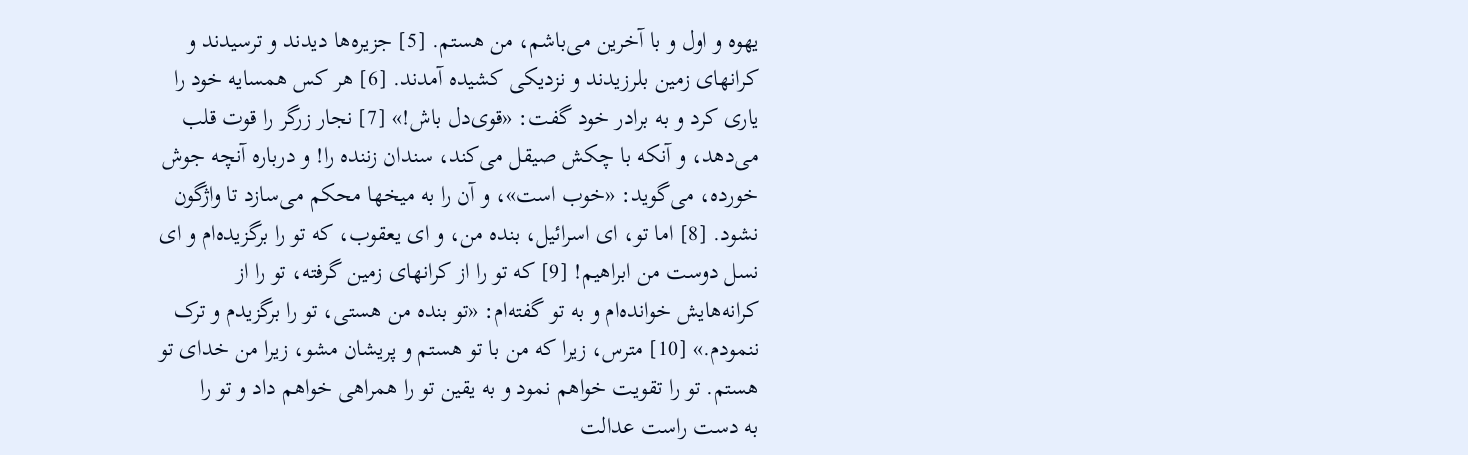یهوه و اول و با آخرین می‌باشم، من هستم. [5] جزیره‌ها دیدند و ترسیدند و کرانهای زمین بلرزیدند و نزدیکی کشیده آمدند. [6] هر کس همسایه خود را یاری کرد و به برادر خود گفت: «قوی‌دل باش!» [7] نجار زرگر را قوت قلب می‌دهد، و آنکه با چکش صیقل می‌کند، سندان زننده را! و درباره آنچه جوش خورده، می‌گوید: «خوب است»، و آن را به میخها محکم می‌سازد تا واژگون نشود. [8] اما تو، ‌ای اسرائیل، بنده من، و ‌ای یعقوب، که تو را برگزیده‌ام و ‌ای نسل دوست من ابراهیم! [9] که تو را از کرانهای زمین گرفته، تو را از کرانه‌هایش خوانده‌ام و به تو گفته‌ام: «تو بنده من هستی، تو را برگزیدم و ترک ننمودم.» [10] مترس، زیرا که من با تو هستم و پریشان مشو، زیرا من خدای تو هستم. تو را تقویت خواهم نمود و به یقین تو را همراهی خواهم داد و تو را به ‌دست راست عدالت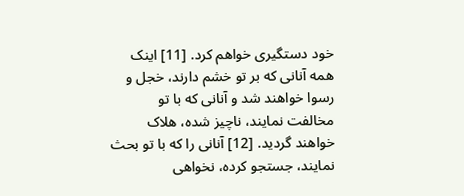خود دستگیری خواهم کرد. [11] اینک همه آنانی که بر تو خشم دارند، خجل و رسوا خواهند شد و آنانی که با تو مخالفت نمایند، ناچیز شده، هلاک خواهند گردید. [12] آنانی را که با تو بحث نمایند، جستجو کرده، نخواهی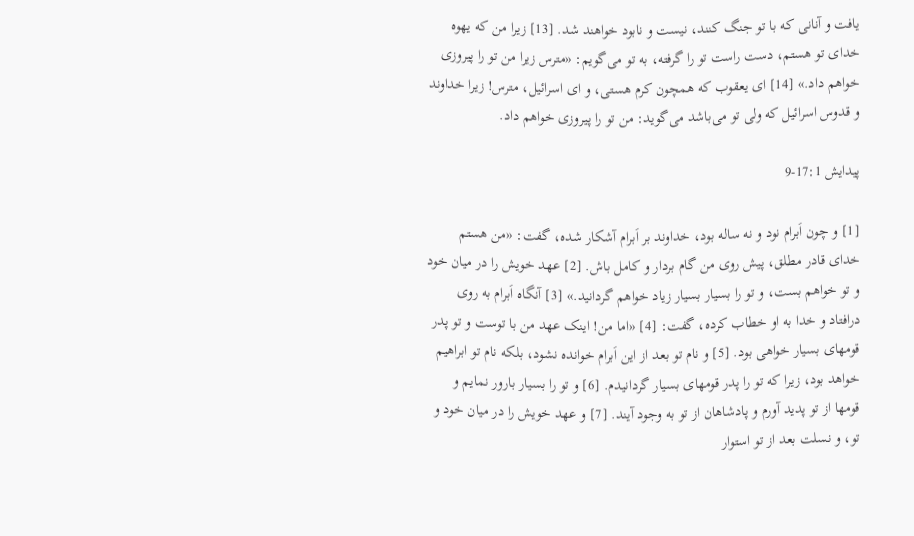یافت و آنانی که با تو جنگ کنند، نیست و نابود خواهند شد. [13] زیرا من که یهوه خدای تو هستم، دست راست تو را گرفته، به تو می‌گویم: «مترس زیرا من تو را پیروزی خواهم داد.» [14] ای یعقوب که همچون کرم هستی، و ای اسرائیل، مترس! زیرا خداوند و قدوس اسرائیل که ولی تو می‌باشد می‌گوید: من تو را پیروزی خواهم داد.

پیدایش 17:1-9

[1] و چون اَبرام نود و نه ساله بود، خداوند بر اَبرام آشکار شده، گفت: «من هستم خدای قادر مطلق، پیش روی من گام بردار و کامل باش. [2] عهد خویش را در میان خود و تو خواهم بست، و تو را بسیار بسیار زیاد خواهم گردانید.» [3] آنگاه اَبرام به روی در‌افتاد و خدا به او خطاب کرده، گفت: [4] «اما من! اینک عهد من با توست و تو پدر قومهای بسیار خواهی بود. [5] و نام تو بعد از این اَبرام خوانده نشود، بلکه نام تو ابراهیم خواهد بود، زیرا که تو را پدر قومهای بسیار گردانیدم. [6] و تو را بسیار بارور نمایم و قومها از تو پدید آورم و پادشاهان از تو به وجود آیند. [7] و عهد خویش را در میان خود و تو، و نسلت بعد از تو استوار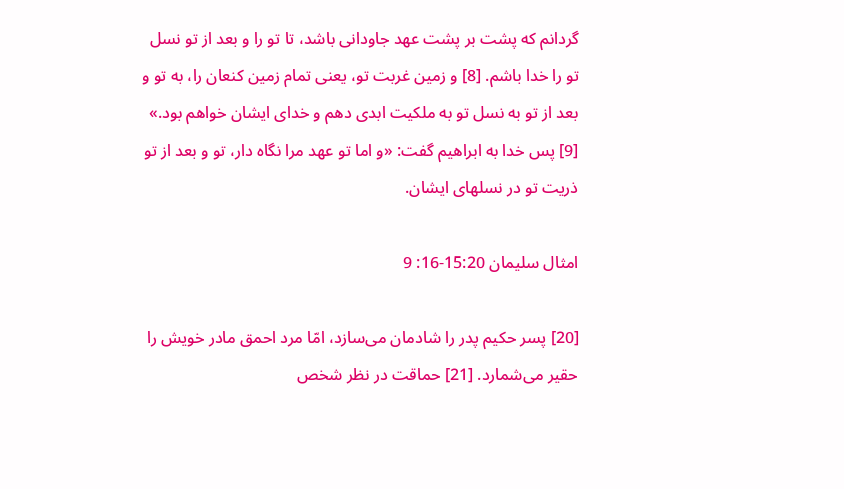گردانم که پشت بر پشت عهد جاودانی باشد، تا تو را و بعد از تو نسل تو را خدا باشم. [8] و زمین غربت تو، یعنی تمام زمین کنعان را، به تو و بعد از تو به نسل تو به ملکیت ابدی دهم و خدای ایشان خواهم بود.» [9] پس خدا به ابراهیم گفت: «و اما تو عهد مرا نگاه دار، تو و بعد از تو ذریت تو در نسلهای ایشان.

امثال سلیمان 15:20-16: 9

[20] پسر حکیم پدر را شادمان می‌سازد، امّا مرد احمق مادر خویش را حقیر می‌شمارد. [21] حماقت در نظر شخص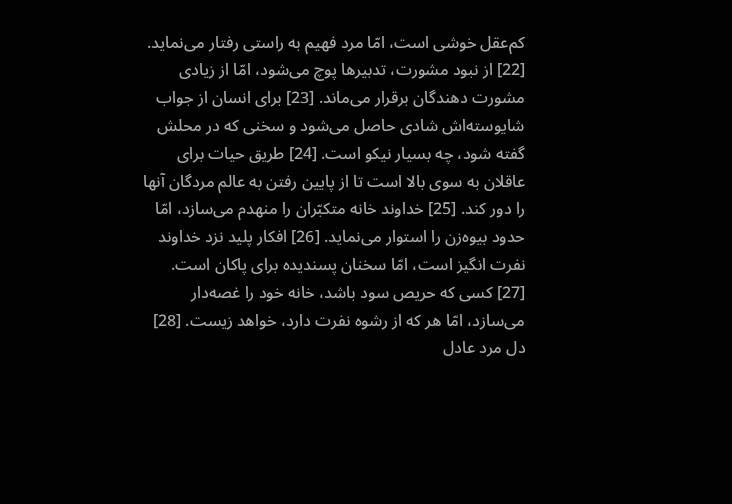کم‌عقل خوشی است، امّا مرد فهیم به راستی رفتار می‌نماید. [22] از نبود مشورت، تدبیرها پوچ می‌شود، امّا از زیادی مشورت دهندگان برقرار می‌ماند. [23] برای انسان از جواب شایوسته‌اش شادی حاصل می‌شود و سخنی که در محلش گفته شود، چه بسیار نیکو است. [24] طریق حیات برای عاقلان به سوی بالا است تا از پایین رفتن به عالم مردگان آنها را دور کند. [25] خداوند خانه متکبّران را منهدم می‌سازد، امّا حدود بیوه‌زن را استوار می‌نماید. [26] افکار پلید نزد خداوند نفرت انگیز است، امّا سخنان پسندیده برای پاکان است. [27] کسی ‌که حریص سود باشد، خانه خود را غصه‌دار می‌سازد، امّا هر ‌که از رشوه نفرت دارد، خواهد زیست. [28] دل مرد عادل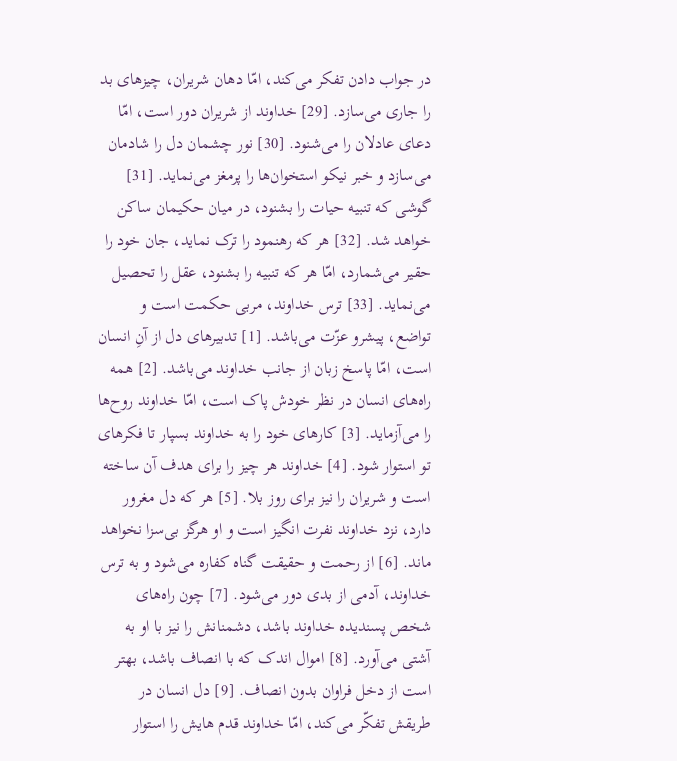در جواب دادن تفکر می‌کند، امّا دهان شریران، چیزهای بد را جاری می‌سازد. [29] خداوند از شریران دور است، امّا دعای عادلان را می‌شنود. [30] نور چشمان دل را شادمان می‌سازد و خبر نیکو استخوان‌ها را پرمغز می‌نماید. [31] گوشی که تنبیه حیات را بشنود، در میان حکیمان ساکن خواهد شد. [32] هر ‌که رهنمود را ترک نماید، جان خود را حقیر می‌شمارد، امّا هر ‌که تنبیه را بشنود، عقل را تحصیل می‌نماید. [33] ترس خداوند، مربی حکمت است و تواضع، پیشرو عزّت می‌باشد. [1] تدبیرهای دل از آنِ انسان است، امّا پاسخ زبان از جانب خداوند می‌باشد. [2] همه راه‌های انسان در نظر خودش پاک است، امّا خداوند روح‌ها را می‌آزماید. [3] کارهای خود را به خداوند بسپار تا فکرهای تو استوار شود. [4] خداوند هر چیز را برای هدف آن ساخته است و شریران را نیز برای روز بلا. [5] هر ‌که دل مغرور دارد، نزد خداوند نفرت انگیز است و او هرگز بی‌سزا نخواهد ماند. [6] از رحمت و حقیقت گناه کفاره می‌شود و به ترس خداوند، آدمی از بدی دور می‌شود. [7] چون راه‌های شخص پسندیده خداوند باشد، دشمنانش را نیز با او به آشتی می‌آورد. [8] اموال اندک که با انصاف باشد، بهتر است از دخل فراوان بدون انصاف. [9] دل انسان در طریقش تفکّر می‌کند، امّا خداوند قدم هایش را استوار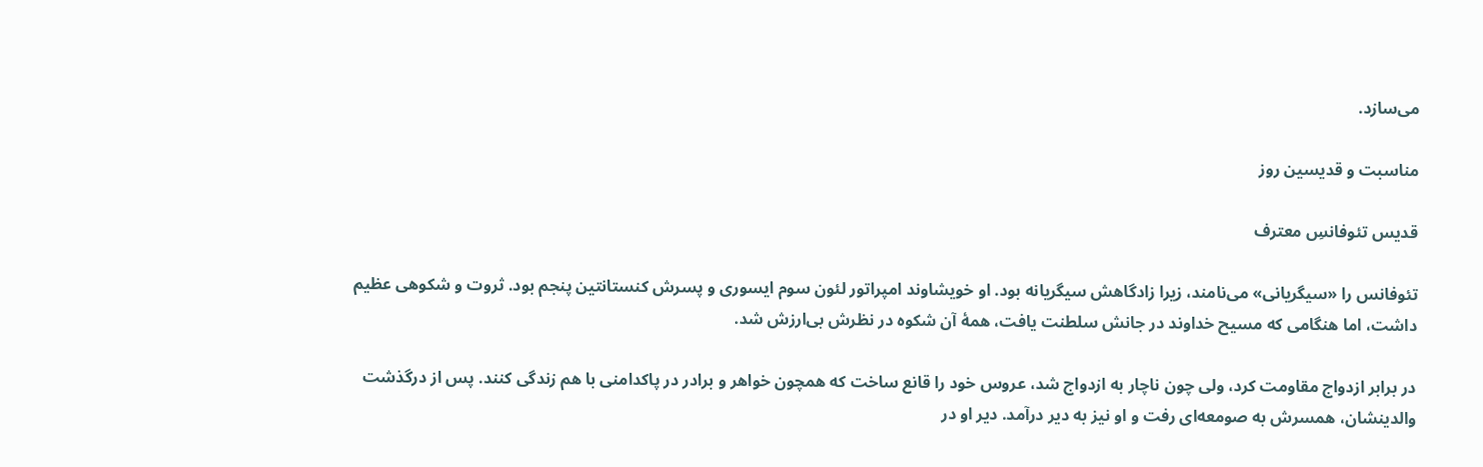می‌سازد.

مناسبت و قدیسین روز

قدیس تئوفانسِ معترف

تئوفانس را «سیگریانی» می‌نامند، زیرا زادگاهش سیگریانه بود. او خویشاوند امپراتور لئون سوم ایسوری و پسرش کنستانتین پنجم بود. ثروت و شکوهی عظیم داشت، اما هنگامی که مسیح خداوند در جانش سلطنت یافت، همهٔ آن شکوه در نظرش بی‌ارزش شد.

در برابر ازدواج مقاومت کرد، ولی چون ناچار به ازدواج شد، عروس خود را قانع ساخت که همچون خواهر و برادر در پاکدامنی با هم زندگی کنند. پس از درگذشت والدینشان، همسرش به صومعه‌ای رفت و او نیز به دیر درآمد. دیر او در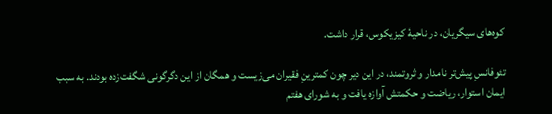کوه‌های سیگریان، در ناحیهٔ کیزیکوس، قرار داشت.

تئوفانسِ پیش‌تر نامدار و ثروتمند، در این دیر چون کمترینِ فقیران می‌زیست و همگان از این دگرگونی شگفت‌زده بودند. به سبب ایمان استوار، ریاضت و حکمتش آوازه یافت و به شورای هفتم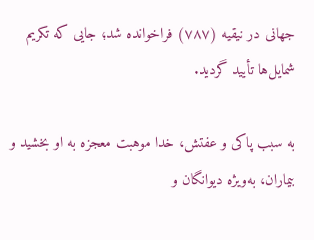جهانی در نیقیه (۷۸۷) فراخوانده شد؛ جایی که تکریم شمایل‌ها تأیید گردید.

به سبب پاکی و عفتش، خدا موهبت معجزه به او بخشید و بیماران، به‌ویژه دیوانگان و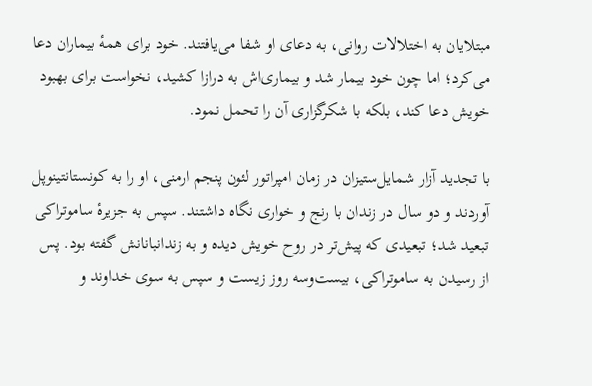مبتلایان به اختلالات روانی، به دعای او شفا می‌یافتند. خود برای همهٔ بیماران دعا می‌کرد؛ اما چون خود بیمار شد و بیماری‌اش به درازا کشید، نخواست برای بهبود خویش دعا کند، بلکه با شکرگزاری آن را تحمل نمود.

با تجدید آزار شمایل‌ستیزان در زمان امپراتور لئون پنجم ارمنی، او را به کونستانتینوپل آوردند و دو سال در زندان با رنج و خواری نگاه داشتند. سپس به جزیرهٔ ساموتراکی تبعید شد؛ تبعیدی که پیش‌تر در روح خویش دیده و به زندانبانانش گفته بود. پس از رسیدن به ساموتراکی، بیست‌وسه روز زیست و سپس به سوی خداوند و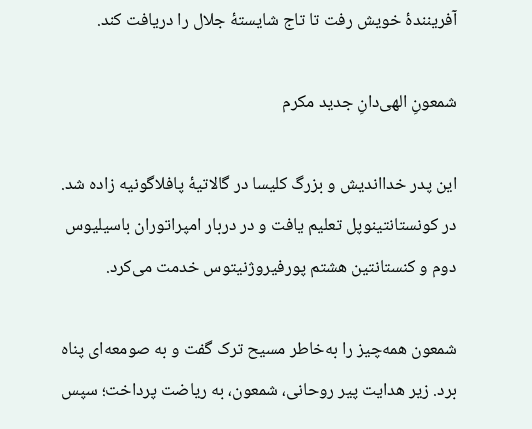آفرینندهٔ خویش رفت تا تاج شایستهٔ جلال را دریافت کند.

شمعونِ الهی‌دانِ جدید مکرم

این پدر خدااندیش و بزرگ کلیسا در گالاتیهٔ پافلاگونیه زاده شد. در کونستانتینوپل تعلیم یافت و در دربار امپراتوران باسیلیوس دوم و کنستانتین هشتم پورفیروژنیتوس خدمت می‌کرد.

شمعون همه‌چیز را به‌خاطر مسیح ترک گفت و به صومعه‌ای پناه برد. زیر هدایت پیر روحانی، شمعون، به ریاضت پرداخت؛ سپس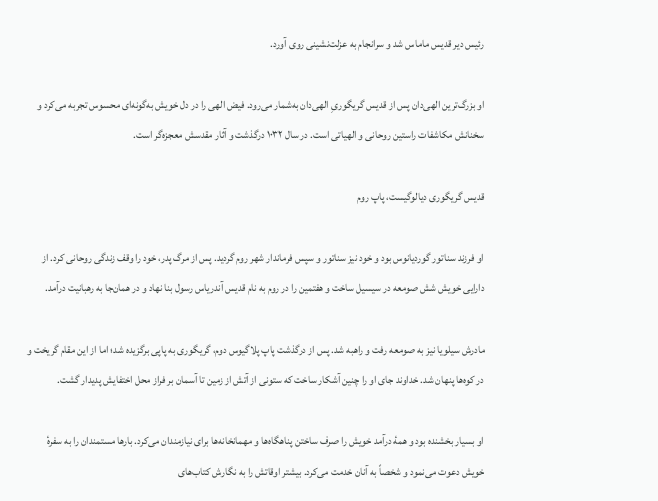رئیس دیر قدیس ماماس شد و سرانجام به عزلت‌نشینی روی آورد.

او بزرگ‌ترین الهی‌دان پس از قدیس گریگوریِ الهی‌دان به‌شمار می‌رود. فیض الهی را در دل خویش به‌گونه‌ای محسوس تجربه می‌کرد و سخنانش مکاشفات راستین روحانی و الهیاتی است. در سال ۱۰۳۲ درگذشت و آثار مقدسش معجزه‌گر است.

قدیس گریگوری دیالوگیست، پاپ روم

او فرزند سناتور گوردیانوس بود و خود نیز سناتور و سپس فرماندار شهر روم گردید. پس از مرگ پدر، خود را وقف زندگی روحانی کرد. از دارایی خویش شش صومعه در سیسیل ساخت و هفتمین را در روم به نام قدیس آندریاس رسول بنا نهاد و در همان‌جا به رهبانیت درآمد.

مادرش سیلویا نیز به صومعه رفت و راهبه شد. پس از درگذشت پاپ پلاگیوس دوم، گریگوری به پاپی برگزیده شد؛ اما از این مقام گریخت و در کوه‌ها پنهان شد. خداوند جای او را چنین آشکار ساخت که ستونی از آتش از زمین تا آسمان بر فراز محل اختفایش پدیدار گشت.

او بسیار بخشنده بود و همهٔ درآمد خویش را صرف ساختن پناهگاه‌ها و مهمانخانه‌ها برای نیازمندان می‌کرد. بارها مستمندان را به سفرهٔ خویش دعوت می‌نمود و شخصاً به آنان خدمت می‌کرد. بیشتر اوقاتش را به نگارش کتاب‌های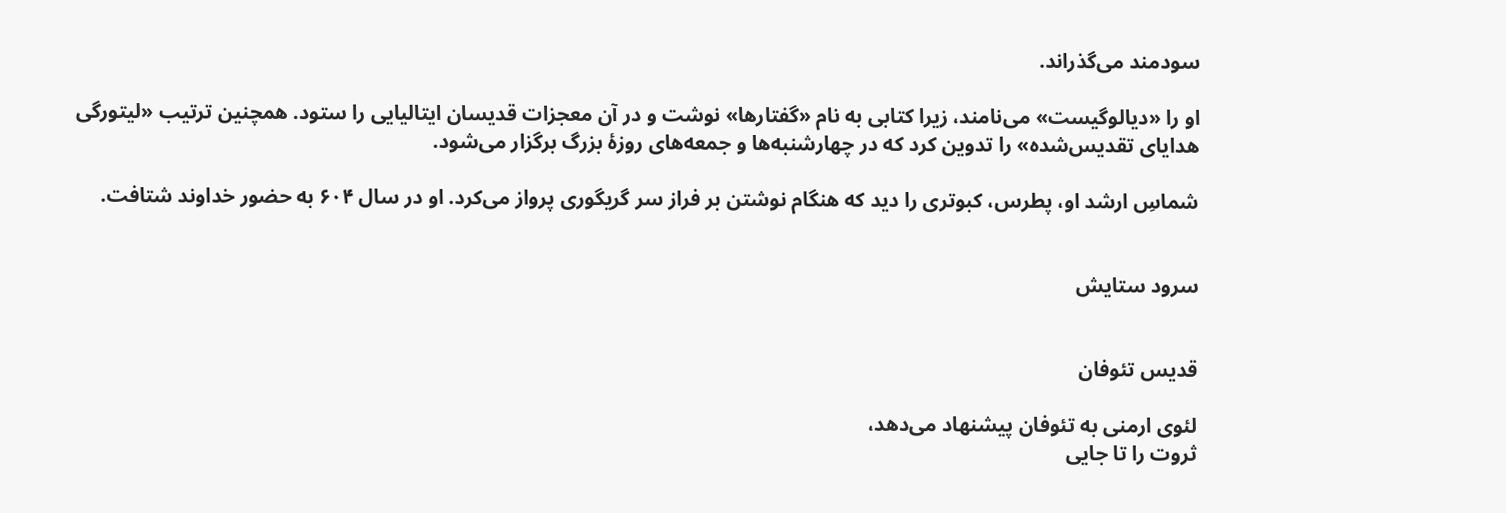سودمند می‌گذراند.

او را «دیالوگیست» می‌نامند، زیرا کتابی به نام «گفتارها» نوشت و در آن معجزات قدیسان ایتالیایی را ستود. همچنین ترتیب «لیتورگی هدایای تقدیس‌شده» را تدوین کرد که در چهارشنبه‌ها و جمعه‌های روزهٔ بزرگ برگزار می‌شود.

شماسِ ارشد او، پطرس، کبوترى را دید که هنگام نوشتن بر فراز سر گریگوری پرواز می‌کرد. او در سال ۶۰۴ به حضور خداوند شتافت.


سرود ستایش


قدیس تئوفان

لئوی ارمنی به تئوفان پیشنهاد می‌دهد،
ثروت را تا جایی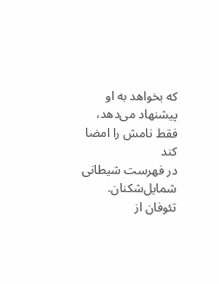که بخواهد به او پیشنهاد می‌دهد،
فقط نامش را امضا کند
در فهرست شیطانی شمایل‌شکنان.
تئوفان از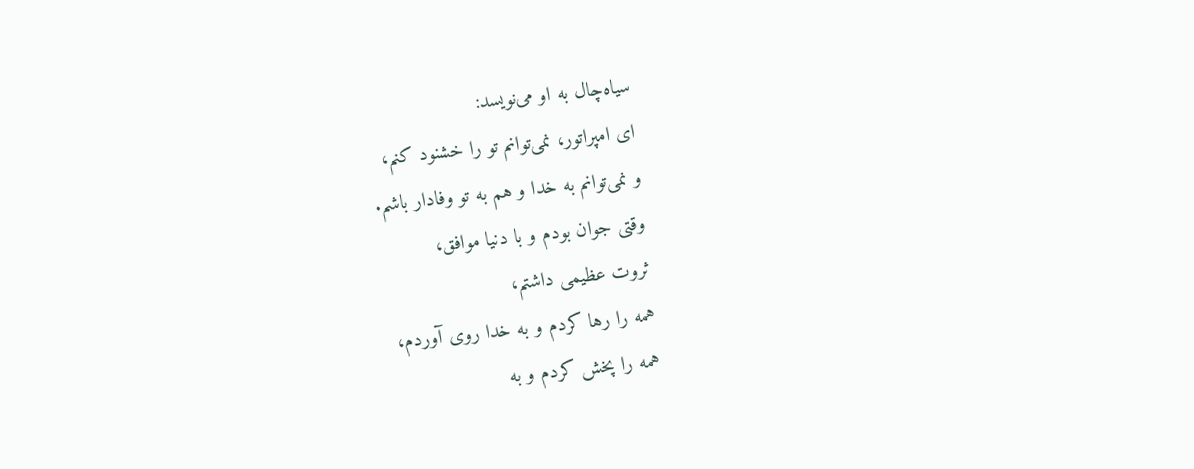سیاه‌چال به او می‌نویسد:
ای امپراتور، نمی‌توانم تو را خشنود کنم،
و نمی‌توانم به خدا و هم به تو وفادار باشم.
وقتی جوان بودم و با دنیا موافق،
ثروت عظیمی داشتم،
همه را رها کردم و به خدا روی آوردم،
همه را پخش کردم و به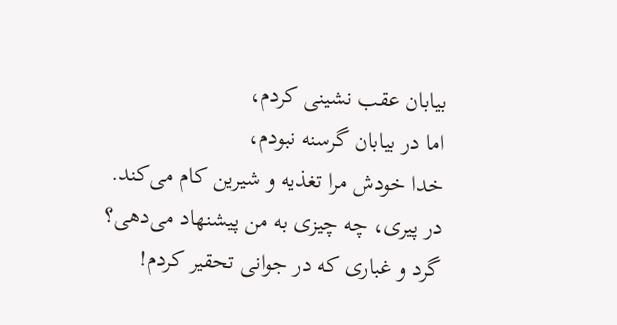بیابان عقب نشینی کردم،
اما در بیابان گرسنه نبودم،
خدا خودش مرا تغذیه و شیرین کام می‌کند.
در پیری، چه چیزی به من پیشنهاد می‌دهی؟
گرد و غباری که در جوانی تحقیر کردم!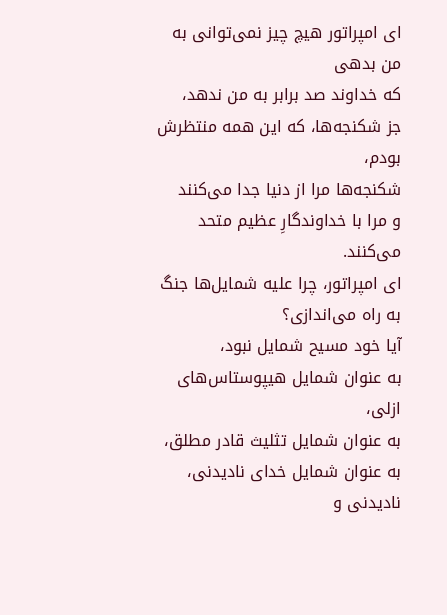ای امپراتور هیچ چیز نمی‌توانی به من بدهی
که خداوند صد برابر به من ندهد،
جز شکنجه‌ها، که این همه منتظرش بودم،
شکنجه‌ها مرا از دنیا جدا می‌کنند
و مرا با خداوندگارِ عظیم متحد می‌کنند.
ای امپراتور، چرا علیه شمایل‌ها جنگ به راه می‌اندازی؟
آیا خود مسیح شمایل نبود،
به عنوان شمایل هیپوستاس‌های ازلی،
به عنوان شمایل تثلیث قادر مطلق،
به عنوان شمایل خدای نادیدنی،
نادیدنی و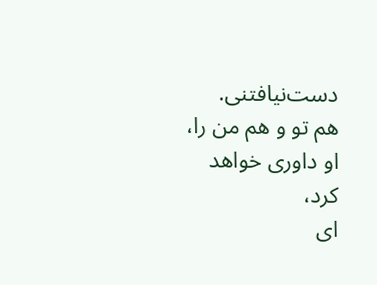دست‌نیافتنی.
هم تو و هم من را، او داوری خواهد کرد،
ای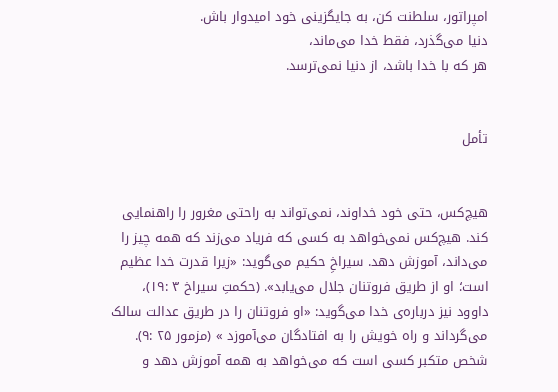امپراتور، سلطنت کن، به جایگزینی خود امیدوار باش.
دنیا می‌گذرد، فقط خدا می‌ماند،
هر که با خدا باشد، از دنیا نمی‌ترسد.


تأمل


هیچ‌کس، حتی خود خداوند، نمی‌تواند به راحتی مغرور را راهنمایی کند. هیچ‌کس نمی‌خواهد به کسی که فریاد می‌زند که همه چیز را می‌داند، آموزش دهد. سیراخِ حکیم می‌گوید: «زیرا قدرت خدا عظیم است؛ او از طریق فروتنان جلال می‌یابد». (حکمتِ سیراخ ۳ :۱۹)، داوود نیز درباره‌ی خدا می‌گوید: «او فروتنان را در طریق عدالت سالک می‌گرداند و راه خویش را به افتادگان می‌آموزد » (مزمور ۲۵ :۹). شخص متکبر کسی است که می‌خواهد به همه آموزش دهد و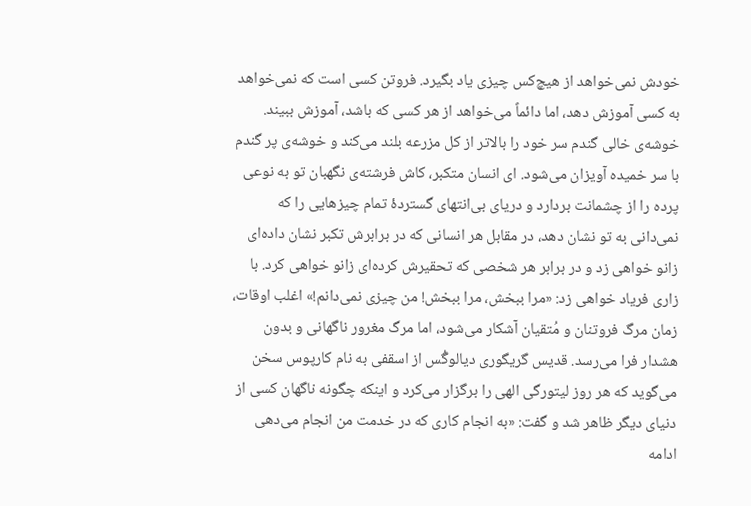خودش نمی‌خواهد از هیچ‌کس چیزی یاد بگیرد. فروتن کسی است که نمی‌خواهد به کسی آموزش دهد، اما دائماً می‌خواهد از هر کسی که باشد، آموزش ببیند. خوشه‌ی خالی گندم سر خود را بالاتر از کل مزرعه بلند می‌کند و خوشه‌ی پر گندم با سر خمیده آویزان می‌شود. ای انسان متکبر، کاش فرشته‌ی نگهبان تو به نوعی پرده را از چشمانت بردارد و دریای بی‌انتهای گستردهٔ تمام چیزهایی را که نمی‌دانی به تو نشان دهد، در مقابل هر انسانی که در برابرش تکبر نشان داده‌ای زانو خواهی زد و در برابر هر شخصی که تحقیرش کرده‌ای زانو خواهی کرد. با زاری فریاد خواهی زد: «مرا ببخش، مرا ببخش! من چیزی نمی‌دانم!» اغلب اوقات، زمان مرگ فروتنان و مُتقیان آشکار می‌شود، اما مرگ مغرور ناگهانی و بدون هشدار فرا می‌رسد. قدیس گریگوری دیالوگُس از اسقفی به نام کارپوس سخن می‌گوید که هر روز لیتورگی الهی را برگزار می‌کرد و اینکه چگونه ناگهان کسی از دنیای دیگر ظاهر شد و گفت: «به انجام کاری که در خدمت من انجام می‌دهی ادامه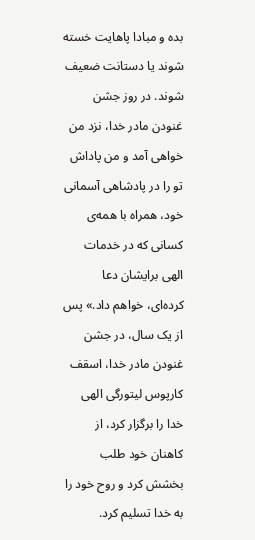بده و مبادا پاهایت خسته شوند یا دستانت ضعیف شوند. در روز جشن غنودن مادر خدا، نزد من خواهی آمد و من پاداش تو را در پادشاهی آسمانی خود، همراه با همه‌ی کسانی که در خدمات الهی برایشان دعا کرده‌ای، خواهم داد.» پس از یک سال، در جشن غنودن مادر خدا، اسقف کارپوس لیتورگی الهی خدا را برگزار کرد، از کاهنان خود طلب بخشش کرد و روح خود را به خدا تسلیم کرد.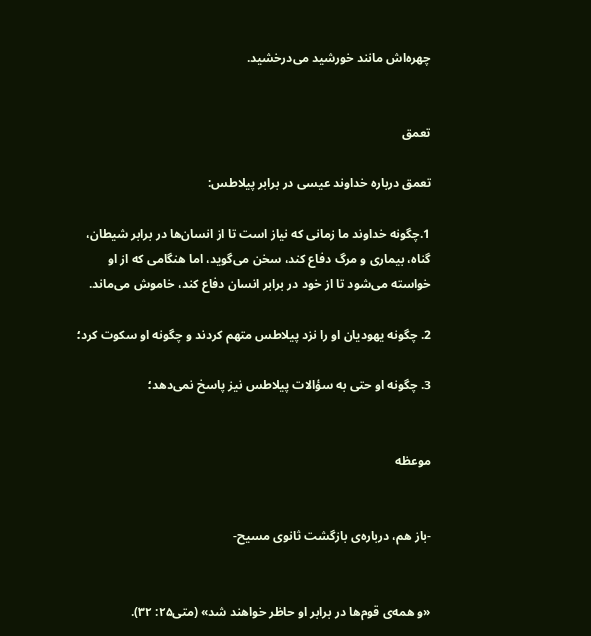چهره‌اش مانند خورشید می‌درخشید.


تعمق

تعمق درباره خداوند عیسی در برابر پیلاطس:

1.چگونه خداوند ما زمانی که نیاز است تا از انسان‌ها در برابر شیطان، گناه، بیماری و مرگ دفاع کند، سخن می‌گوید، اما هنگامی که از او خواسته می‌شود تا از خود در برابر انسان دفاع کند، خاموش می‌ماند.

2. چگونه یهودیان او را نزد پیلاطس متهم کردند و چگونه او سکوت کرد؛

3. چگونه او حتی به سؤالات پیلاطس نیز پاسخ نمی‌دهد؛


موعظه


-باز هم، درباره‌ی بازگشت ثانوی مسیح-


«و همه‌ی قوم‌ها در برابر او حاظر خواهند شد» (متی۲۵: ۳۲).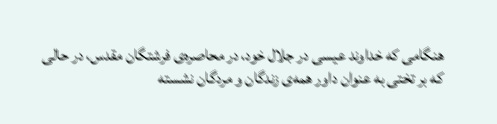هنگامی که خداوند عیسی در جلال خود، در محاصره‌ی فرشتگان مقدس، در حالی که بر تختی به عنوان داور همه‌ی زندگان و مردگان نشسته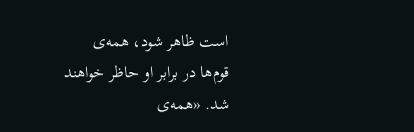است ظاهر شود، همه‌ی قوم‌ها در برابر او حاظر خواهند شد. «همه‌ی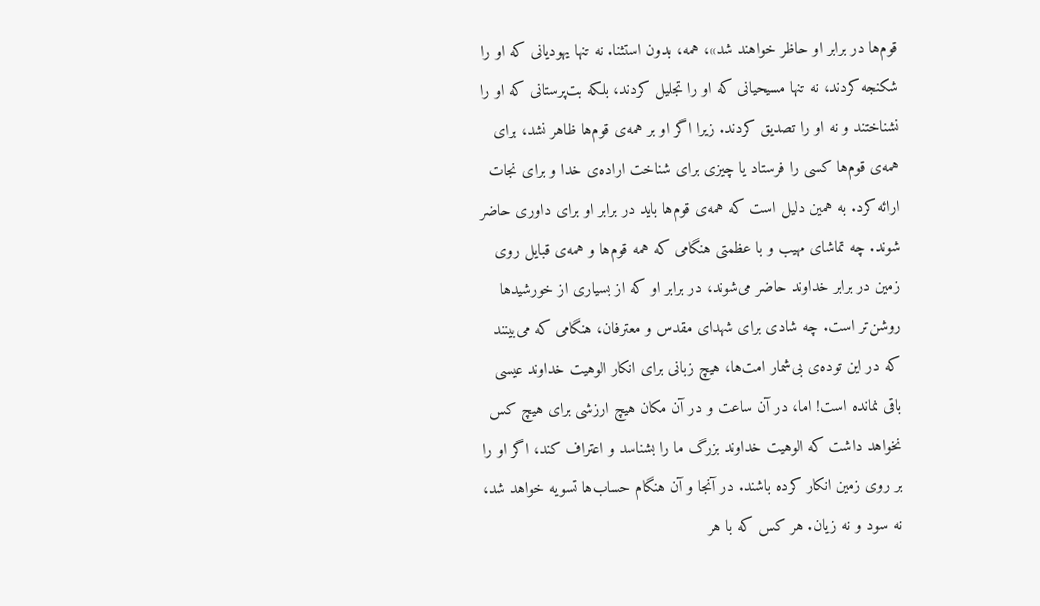قوم‌ها در برابر او حاظر خواهند شد»، همه، بدون استثنا. نه تنها یهودیانی که او را شکنجه کردند، نه تنها مسیحیانی که او را تجلیل کردند، بلکه بت‌پرستانی که او را نشناختند و نه او را تصدیق کردند. زیرا اگر او بر همه‌ی قوم‌ها ظاهر نشد، برای همه‌ی قوم‌ها کسی را فرستاد یا چیزی برای شناخت اراده‌ی خدا و برای نجات ارائه کرد. به همین دلیل است که همه‌ی قوم‌ها باید در برابر او برای داوری حاضر شوند. چه تماشای مهیب و با عظمتی هنگامی که همه قوم‌ها و همه‌ی قبایل روی زمین در برابر خداوند حاضر می‌شوند، در برابر او که از بسیاری از خورشیدها روشن‌تر است. چه شادی برای شهدای مقدس و معترفان، هنگامی که می‌بینند که در این توده‌ی بی‌شمار امت‌ها، هیچ زبانی برای انکار الوهیت خداوند عیسی باقی نمانده است! اما، در آن ساعت و در آن مکان هیچ ارزشی برای هیچ کس نخواهد داشت که الوهیت خداوند بزرگ ما را بشناسد و اعتراف کند، اگر او را بر روی زمین انکار کرده باشند. در آنجا و آن هنگام حساب‌ها تسویه خواهد شد، نه سود و نه زیان. هر کس که با هر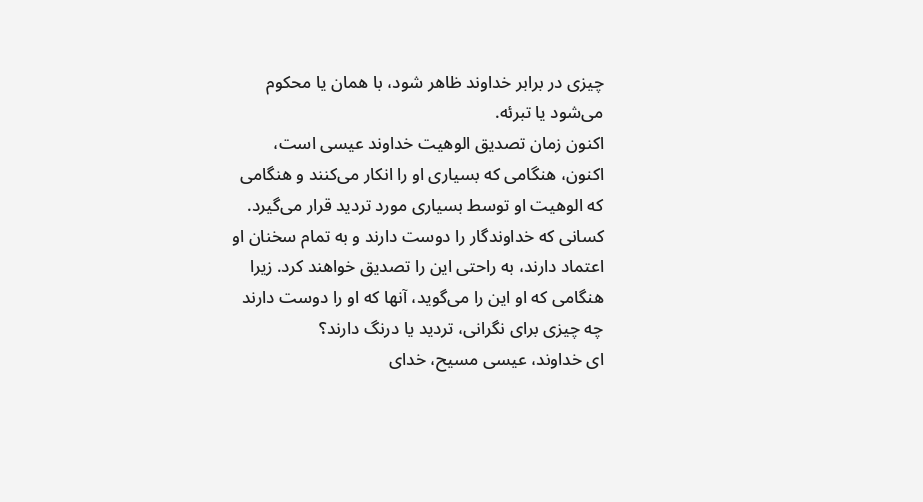چیزی در برابر خداوند ظاهر شود، با همان یا محکوم می‌شود یا تبرئه.
اکنون زمان تصدیق الوهیت خداوند عیسی است، اکنون، هنگامی که بسیاری او را انکار می‌کنند و هنگامی که الوهیت او توسط بسیاری مورد تردید قرار می‌گیرد. کسانی که خداوندگار را دوست دارند و به تمام سخنان او اعتماد دارند، به راحتی این را تصدیق خواهند کرد. زیرا هنگامی که او این را می‌گوید، آنها که او را دوست دارند چه چیزی برای نگرانی، تردید یا درنگ دارند؟
ای خداوند، عیسی مسیح، خدای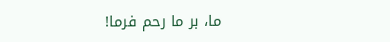ما، بر ما رحم فرما!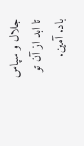جلال و سپاس تا ابد از آن تو باد. آمین.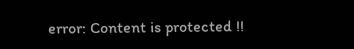error: Content is protected !!